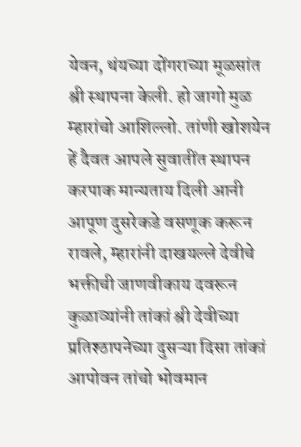येवन, थंयच्या दोंगराच्या मूळसांत श्री स्थापना केली. हो जागो मुळ म्हारांचो आशिल्लो. तांणी खोशयेन हें दैवत आपले सुवातींत स्थापन करपाक मान्यताय दिली आनी आपूण दुसरेकडे वसणूक करून रावले, म्हारांनी दाखयल्ले देवीचे भक्तीची जाणवीकाय दवरून कुळाव्यांनी तांकां श्री देवीच्या प्रतिश्ठापनेच्या दुसऱ्या दिसा तांकां आपोवन तांचो भोवमान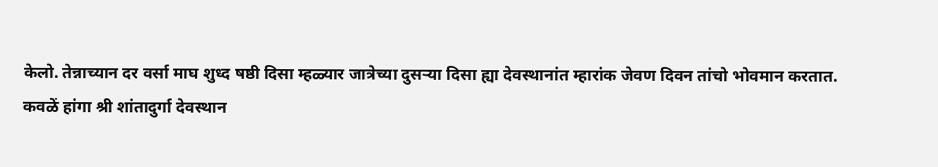केलो. तेन्नाच्यान दर वर्सा माघ शुध्द षष्ठी दिसा म्हळ्यार जात्रेच्या दुसऱ्या दिसा ह्या देवस्थानांत म्हारांक जेवण दिवन तांचो भोवमान करतात.
कवळें हांगा श्री शांतादुर्गा देवस्थान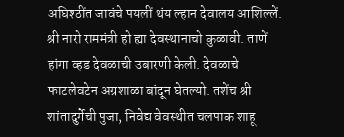अघिश्ठींत जावंचे पयलीं थंय ल्हान देवालय आशिल्लें. श्री नारो राममंत्री हो ह्या देवस्थानाचो कुळावी. ताणें हांगा व्हड देवळाची उबारणी केली. देवळाचे फाटलेवटेन अग्रशाळा बांदून घेतल्यो. तशेंच श्री शांतादुर्गेची पुजा, निवेद्य वेवस्थीत चलपाक शाहू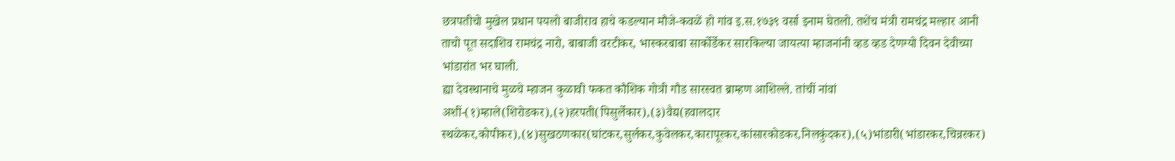छत्रपतीचो मुखेल प्रधान पयलो बाजीराव हाचे कडल्यान मौजे-कवळें हो गांव इ.स.१७३९ वर्सा इनाम घेतलो. तशेंच मंत्री रामचंद्र मल्हार आनी ताचो पूत सदाशिव रामचंद्र नारो, बाबाजी वरटीकर, भास्करबाबा सार्कोर्डेकर सारकिल्या जायत्या म्हाजनांनी व्हड व्हड देणग्यो दिवन देवीच्या भांडारांत भर घाली.
ह्या देवस्थानाचे मुळचे म्हाजन कुळावी फकत कौशिक गोत्री गौड सारस्वत ब्राम्हण आशिल्ले. तांचीं नांवां अशीं-(१)म्हाले(शिरोडकर),(२)हरपती(पिसुर्लेकार),(३)वैद्य(हवालदार स्थळेकर,कोपीकर),(४)सुखठणकार(घांटकर,सुर्लकर,कुवेलकर,कारापूरकर,कांसारकोडकर,निलकुंदकर),(५)भांडारी(भांडारकर,चिन्नरकर)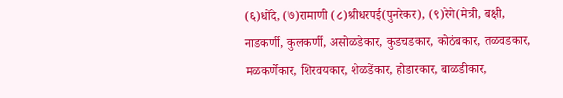(६)धोंदे, (७)रामाणी (८)श्रीधरपई(पुनरेकर), (९)रेगे(मेत्री, बक्षी, नाडकर्णी, कुलकर्णी, असोळडेकार, कुडचडकार, कोठंबकार, तळवडकार, मळकर्णेकार, शिरवयकार, शेळडेंकार, होडारकार, बाळडीकार,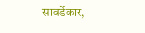सावर्डेकार,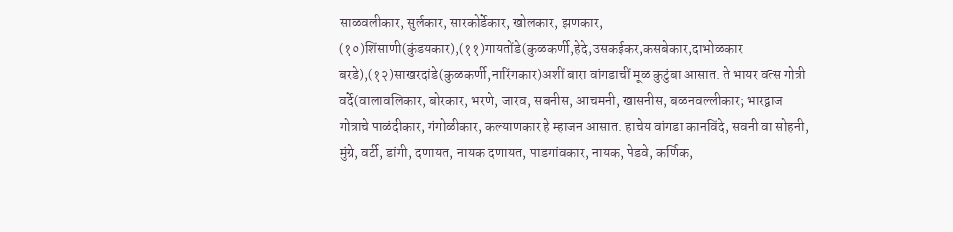साळवलीकार, सुर्लकार, सारकोर्डेकार, खोलकार, झणकार, (१०)शिंसाणी(कुंडयकार),(११)गायतोंडे(कुळकर्णी,हेदे,उसकईकर,कसबेकार,दाभोळकार बरडे),(१२)साखरदांडे(कुळकर्णी,नारिंगकार)अशीं बारा वांगडाचीं मूळ कुटुंबा आसात. ते भायर वत्स गोत्री वर्दे(वालावलिकार, बोरकार, भरणे, जारव, सबनीस, आचमनी, खासनीस, बळनवल्लीकार; भारद्वाज गोत्राचे पाळंदीकार, गंगोळीकार, कल्याणकार हे म्हाजन आसात. हाचेय वांगडा कानविंदे, सवनी वा सोहनी, मुंग्रे, वर्टी, डांगी, दणायत, नायक दणायत, पाडगांवकार, नायक, पेडवे, कर्णिक,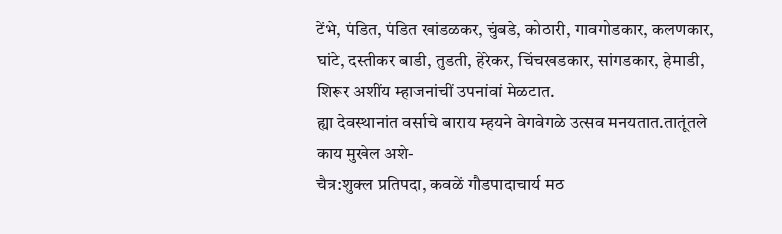टेंभे, पंडित, पंडित खांडळकर, चुंबडे, कोठारी, गावगोडकार, कलणकार, घांटे, दस्तीकर बाडी, तुडती, हेरेकर, चिंचखडकार, सांगडकार, हेमाडी, शिरूर अशींय म्हाजनांचीं उपनांवां मेळटात.
ह्या देवस्थानांत वर्साचे बाराय म्हयने वेगवेगळे उत्सव मनयतात.तातूंतले काय मुखेल अशे-
चैत्र:शुक्ल प्रतिपदा, कवळें गौडपादाचार्य मठ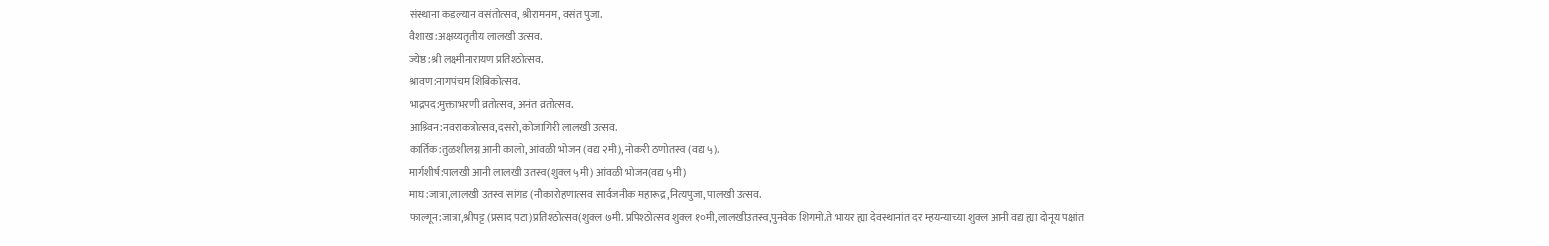संस्थाना कडल्यान वसंतोत्सव, श्रीरामनम, वसंत पुजा.
वैशाख:अक्षय्यतृतीय लालखी उत्सव.
ज्येष्ठ:श्री लक्ष्मीनारायण प्रतिश्ठोत्सव.
श्रावण:नागपंचम शिबिकोत्सव.
भाद्रपद:मुक्ताभरणी व्रतोत्सव, अनंत व्रतोत्सव.
आश्र्विन:नवराकत्रोत्सव,दसरो,कोजागिरी लालखी उत्सव.
कार्तिक:तुळशीलग्न आनी कालो, आंवळी भोजन (वद्य २मी), नोकरी ठणोतस्व (वद्य ५).
मार्गशीर्ष:पालखी आनी लालखी उतस्व(शुक्ल ५मी) आंवळी भोजन(वद्य ५मी)
माघ:जात्रा,लालखी उतस्व सांगड (नौकारोहणात्सव सार्वजनीक महारूद्र,नित्यपुजा, पालखी उत्सव.
फाल्गून:जात्रा,श्रीपट्ट (प्रसाद पटा)प्रतिश्ठोत्सव(शुक्ल ७मी. प्रपिश्ठोत्सव शुक्ल १०मी,लालखीउतस्व,पुनवेक शिगमो.ते भायर ह्या देवस्थानांत दर म्हयन्याच्या शुक्ल आनी वद्य ह्या दोनूय पक्षांत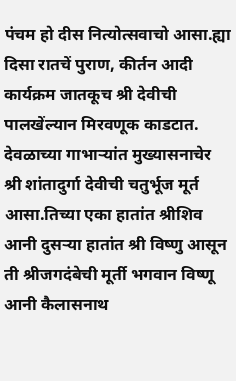पंचम हो दीस नित्योत्सवाचो आसा.ह्या दिसा रातचें पुराण, कीर्तन आदी कार्यक्रम जातकूच श्री देवीची पालखेंल्यान मिरवणूक काडटात. देवळाच्या गाभाऱ्यांत मुख्यासनाचेर श्री शांतादुर्गा देवीची चतुर्भूज मूर्त आसा.तिच्या एका हातांत श्रीशिव आनी दुसऱ्या हातांत श्री विष्णु आसून ती श्रीजगदंबेची मूर्ती भगवान विष्णू आनी कैलासनाथ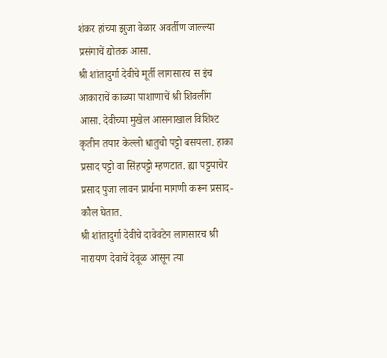शंकर हांच्या झुजा वेळार अवर्तीण जाल्ल्या प्रसंगाचें द्योतक आसा.
श्री शांतादुर्गा देवीचे मूर्ती लागसारच स इंच आकाराचें काळ्या पाशाणाचें श्री शिवलींग आसा. देवीच्या मुखेल आसनाखाल विशिश्ट कृतीन तयार केल्लो धातुचो पट्टो बसयला. हाका प्रसाद पट्टो वा सिंहपट्टो म्हणटात. ह्या पट्टयाचेर प्रसाद पुजा लावन प्रार्थना मागणी करून प्रसाद-कौल घेतात.
श्री शांतादुर्गा देवीचे दावेवटेन लागसारच श्री नारायण देवाचें देवूळ आसून त्या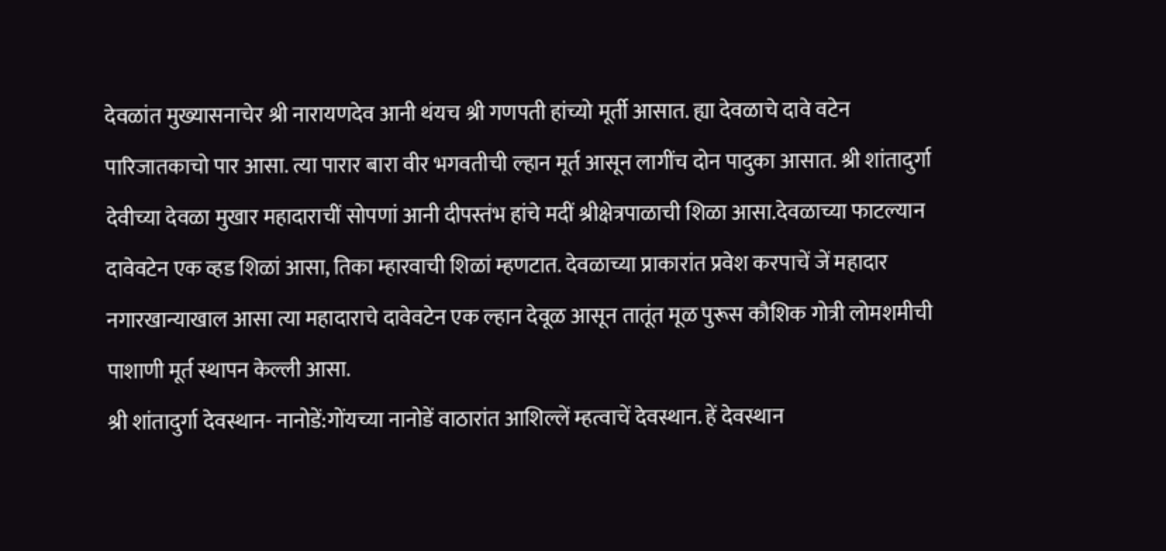देवळांत मुख्यासनाचेर श्री नारायणदेव आनी थंयच श्री गणपती हांच्यो मूर्ती आसात. ह्या देवळाचे दावे वटेन पारिजातकाचो पार आसा. त्या पारार बारा वीर भगवतीची ल्हान मूर्त आसून लागींच दोन पादुका आसात. श्री शांतादुर्गा देवीच्या देवळा मुखार महादाराचीं सोपणां आनी दीपस्तंभ हांचे मदीं श्रीक्षेत्रपाळाची शिळा आसा.देवळाच्या फाटल्यान दावेवटेन एक व्हड शिळां आसा, तिका म्हारवाची शिळां म्हणटात. देवळाच्या प्राकारांत प्रवेश करपाचें जें महादार नगारखान्याखाल आसा त्या महादाराचे दावेवटेन एक ल्हान देवूळ आसून तातूंत मूळ पुरूस कौशिक गोत्री लोमशमीची पाशाणी मूर्त स्थापन केल्ली आसा.
श्री शांतादुर्गा देवस्थान- नानोडें:गोंयच्या नानोडें वाठारांत आशिल्लें म्हत्वाचें देवस्थान. हें देवस्थान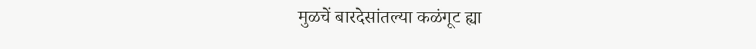मुळचें बारदेसांतल्या कळंगूट ह्या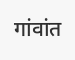गांवांत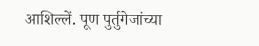आशिल्लें. पूण पुर्तुगेजांच्या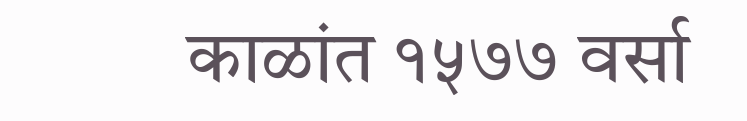काळांत १५७७ वर्सा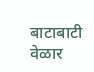बाटाबाटी वेळार